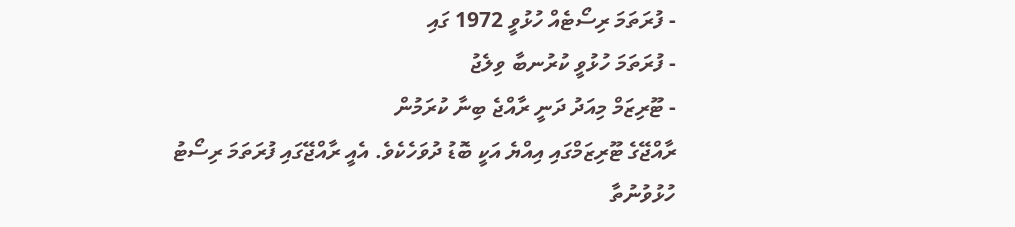- ފުރަތަމަ ރިސޯޓެއް ހުޅުވީ 1972 ގައި
- ފުރަތަމަ ހުޅުވީ ކުރުނބާ ވިލެޖު
- ޓޫރިޒަމް މިއަދު ދަނީ ރާއްޖެ ބިނާ ކުރަމުން
ރާއްޖޭގެ ޓޫރިޒަމްގައި އިއްޔެ އަކީ ބޮޑު ދުވަހެކެވެ. އެއީ ރާއްޖޭގައި ފުރަތަމަ ރިސޯޓު ހުޅުވުނުތާ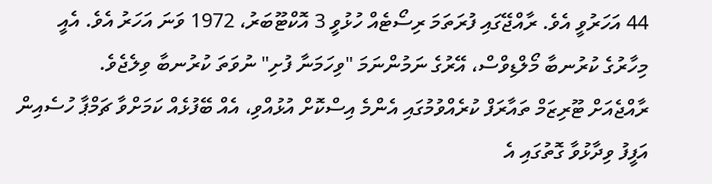44 އަހަރުވީ އެވެ. ރާއްޖޭގައި ފުރަތަމަ ރިސޯޓެއް ހުޅުވީ 3 އޮކްޓޫބަރު، 1972 ވަނަ އަހަރު އެވެ. އެއީ މިހާރުގެ ކުރުނބާ މޯލްޑިވްސް، އޭރުގެ ނަމުންނަމަ "ވިހަމަނާ ފުށި" ނުވަތަ ކުރުނބާ ވިލެޖެވެ.
ރާއްޖެއަށް ޓޫރިޒަމް ތައާރަފް ކުރެއްވުމުގައި އެންމެ އިސްކޮށް އުޅުއްވި، އެއް ބޭފުޅެއް ކަމަށްވާ ޗަމްޕާ ހުސެއިން އަފީފު ވިދާޅުވާ ގޮތުގައި އެ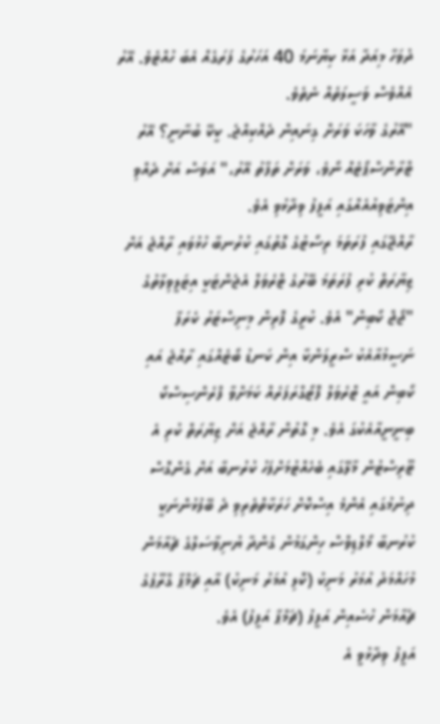ދުވަހާ މިއަދާ އަޅާ ކިޔާނަމަ 40 އަހަރުގެ ފަރަގެއް އެބަ ހުއްޓެވެ. އޭރު އެއްވެސް ވަސީލަތެއް ނެތެވެ.
"އޭރުގެ ވާހަކަ ވަރަށް ގިނައިން ދެއްކިއްޖެ. ކީކޭ ބުނާނީ؟ އޭރު ޓްރާންސްޕޯޓެއް ނޯވެ، ވަރަށް ތަފާތު އޭރު،" އަވަސް އަށް ދެއްވި އިންޓަވިއުއެއްގައި އަފީފު ވިދާޅުވި އެވެ.
ރާއްޖޭގައި ފުރަތަމަ ރިސޯޓުގެ ގޮތުގައި ކުރުނބާ ހުޅުވައި ރާއްޖެ އަށް ޒިޔާރަތް ކުރި ފުރަތަމަ ބޭރުގެ ޓްރެވަލް އެޖެންޓަކީ އިޓަލީވިލާތުގެ "ޖޯޖް ކޯބިން" އެވެ. ކުރީގެ ފޮރިން މިނިސްޓަރު ކެރަފާ ނަސީމުއާއެކު ސްރީލަންކާ އިން ކަނޑު ބޯޓެއްގައި ރާއްޖެ އައި ކޯބިން އައީ ޓްރެވަލް ފޮޓޯގްރަފަރެއް ކަމަށްވާ ފްރެންސިސްކޯ ބިނީނީއާއެކުގަ އެވެ. މި ގޮތުން ރާއްޖެ އަށް ޒިޔާރަތް ކުރި އެ ޓޫރިސްޓުން މާލޭގައި ބެހެއްޓުމަށްފަހު ކުރުނބާ އަށް ގެންގޮސް ދިނުމުގައި އެންމެ އިސްކޮށް ހަރަކާތްތެރިވި ދެ ބޭފުޅުންނަކީ ކުރުނބާ މޯލްޑިވްސް ހިންގަމުން ގެންދާ ޔުނިވާސަލްގެ ޗެއާމަން މުހައްމަދު އުމަރު މަނިކު (ކޮލި އުމަރު މަނިކު) އާއި ޗަމްޕާ ގްރޫޕުގެ ޗެއާމަން ހުސެއިން އަފީފު (ޗަމްޕާ އަފީފު) އެވެ.
އަފީފު ވިދާޅުވީ އެ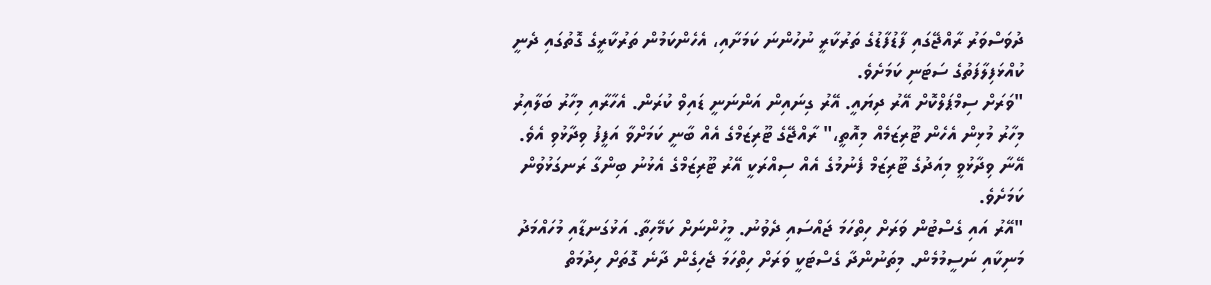ދުވަސްވަރު ރާއްޖޭގައި ފާޑުފާޑުގެ ތަރުކާރީ ނުހުންނަ ކަމަށާއި، އެހެންކަމުން ތަރުކާރީގެ ގޮތުގައި ދެނީ ކުއްޅަފިލާފަތުގެ ސަޓަނި ކަމަށެވެ.
"ވަރަށް ސިމްޕަލްކޮށް އޭރު ދިޔައީ. އޭރު ގިނައިން އަންނަނީ ޑައިވް ކުރަން. އެހާރާއި މިހާރު ބަލާއިރު މިހާރު މުޅިން އެހެން ޓޫރިޒަމެއް މިއޮތީ،" ރާއްޖޭގެ ޓޫރިޒަމްގެ އެއް ބާނީ ކަމަށްވާ އަފީފު ވިދާޅުވި އެވެ.
އޭނާ ވިދާޅުވީ މިއަދުގެ ޓޫރިޒަމް ފެނުމުގެ އެއް ސިއްރަކީ އޭރު ޓޫރިޒަމްގެ އެޅުނު ބިންގާ ރަނގަޅުވުން ކަމަށެވެ.
"އޭރު އައި ގެސްޓުން ވަރަށް ހިތްހަމަ ޖައްސައި ދެވުނު. މީހުންނަށް ކަމޭހިތާ. އަޅުގަނޑާއި މުހައްމަދު މަނިކާއި ނަސީމުމެން. މިތަނުންދާ ގެސްޓަކީ ވަރަށް ހިތްހަމަ ޖެހިގެން ދާނެ ގޮތަށް ހިދުމަތް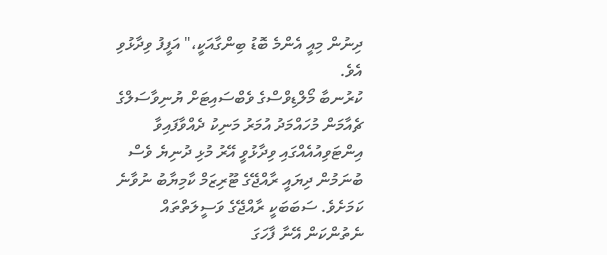ދިނުން މިއީ އެންމެ ބޮޑު ބިންގާއަކީ،" އަފީފު ވިދާޅުވި އެވެ.
ކުރުނބާ މޯލްޑިވްސްގެ ވެބްސައިޓަށް ޔުނިވާސަލްގެ ޗެއާމަން މުހައްމަދު އުމަރު މަނިކު ދެއްވާފައިވާ އިންޓަވިއުއެއްގައި ވިދާޅުވީ އޭރު މުޅި ދުނިޔެ ވެސް ބުނަމުން ދިޔައީ ރާއްޖޭގެ ޓޫރިޒަމް ކާމިޔާބު ނުވާނެ ކަމަށެވެ. ސަބަބަކީ ރާއްޖޭގެ ވަސީލަތްތައް ނެތުންކަން އޭނާ ފާހަގަ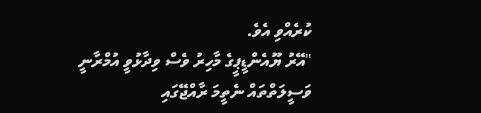ކުރެއްވި އެވެ.
"އޭރު ޔޫއެންޑީޕީގެ މާހިރު ވެސް ވިދާޅުވީ އުމްރާނީ ވަސީލަތްތައް ނެތީމަ ރާއްޖޭގައި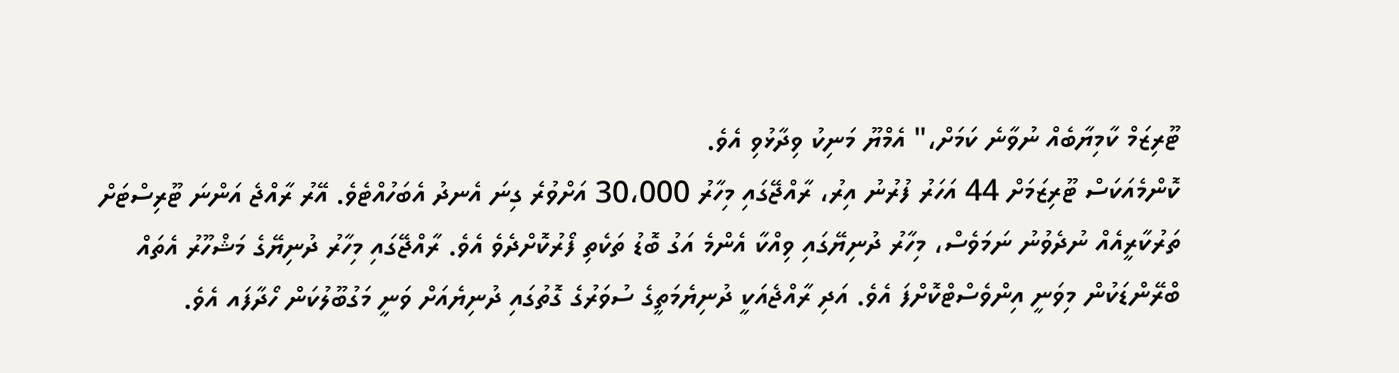ޓޫރިޒަމް ކާމިޔާބެއް ނުވާނެ ކަމަށް،" އެމްޔޫ މަނިކު ވިދާޅުވި އެވެ.
ކޮންމެއަކަސް ޓޫރިޒަމަށް 44 އަހަރު ފުރުނު އިރު، ރާއްޖޭގައި މިހާރު 30،000 އަށްވުރެ ގިނަ އެނދު އެބަހުއްޓެވެ. އޭރު ރާއްޖެ އަންނަ ޓޫރިސްޓަށް ތަރުކާރީއެއް ނުދެވުނު ނަމަވެސް، މިހާރު ދުނިޔޭގައި ވިއްކާ އެންމެ އަގު ބޮޑު ތަކެތި ފޯރުކޮށްދެވެ އެވެ. ރާއްޖޭގައި މިހާރު ދުނިޔޭގެ މަޝްހޫރު އެތައް ބްރޭންޑަކުން މިވަނީ އިންވެސްޓްކޮށްފަ އެވެ. އަދި ރާއްޖެއަކީ ދުނިޔެމަތީގެ ސުވަރުގެ ގޮތުގައި ދުނިޔެއަށް ވަނީ މަގުބޫލުކަން ހޯދާފައ އެވެ.